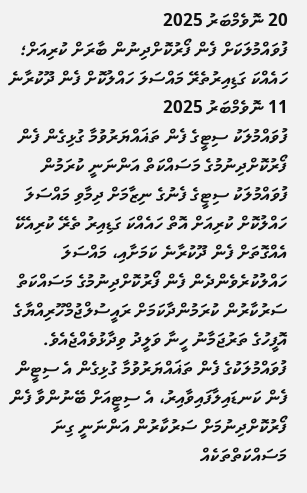20 ނޮވެމްބަރު 2025
ފުވައްމުލަކަށް ފެން ފޯރުކޮށްދިނުން ބާރަށް ކުރިއަށް؛ ހައެއްކަ ގަޑިއިރުތެރޭ މައްސަލަ ހައްލުކޮށް ފެން ދޫކުރާނެ
11 ނޮވެމްބަރު 2025
ފުވައްމުލަކު ސިޓީގެ ފެން ތަޣައްޔަރުވުމާ ގުޅިގެން ފެން ފޯރުކޮށްދިނުމުގެ މަސައްކަތް އަންނަނީ ކުރަމުން
ފުވައްމުލަކު ސިޓީގެ ފެނުގެ ނިޒާމަށް ދިމާވި މައްސަލަ ހައްލުކޮށް ކުރިއަށް އޮތް ހައެއްކަ ގަޑިއިރު ތެރޭ ކުރިއެކޭ އެއްގޮތަށް ފެން ދޫކުރާނެ ކަމަށާއި، މައްސަލަ ހައްލުކުރެވެންދެން ފެން ފޯރުކޮށްދިނުމުގެ މަސައްކަތް ސަރުކާރުން ކުރަމުންދާކަމަށް ރައީސުލްޖުމްހޫރިއްޔާގެ އޮފީހުގެ ތަރުޖަމާނު ހީނާ ވަލީދު ވިދާޅުވެއްޖެއެވެ.
ފުވައްމުލަކުގެ ފެން ތަޣައްޔަރުވުމާ ގުޅިގެން އެ ސިޓީން ފެން ކަނޑައިލާފައިވާއިރު، އެ ސިޓީއަށް ބޭނުންވާ ފެން ފޯރުކޮށްދިނުމަށް ސަރުކާރުން އަންނަނީ ގިނަ މަސައްކަތްތަކެއް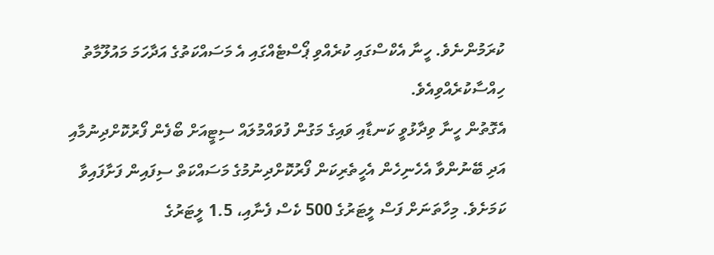ކުރަމުންނެވެ. ހީނާ އެކްސްގައި ކުރެއްވި ޕޯސްޓެއްގައި އެ މަސައްކަތުގެ އަދާހަމަ މައުލޫމާތު ހިއްސާކުރެއްވިއެވެ.
އެގޮތުން ހީނާ ވިދާޅުވީ ކަނޑާއި ވައިގެ މަގުން ފުވައްމުލައް ސިޓީއަށް ބޯފެން ފޯރުކޮށްދިނުމާއި އަދި ބޭނުންވާ އެހެނިހެން އެހީތެރިކަން ފޯރުކޮށްދިނުމުގެ މަސައްކަތް ސިފައިން ފަށާފައިވާ ކަމަށެވެ. މިހާތަނަށް ފަސް ލީޓަރުގެ 500 ކެސް ފެނާއި، 1.5 ލީޓަރުގެ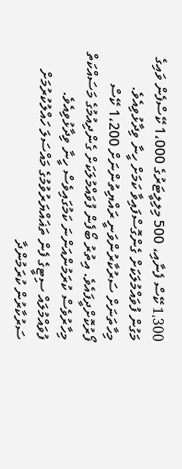1،300 ކޭސް ފެނާއި، 500 މިލިލީޓަރުގެ 1،000 ކޭސްފެން ވައިގެ މަގުން ފުވައްމުލަކަށް ގެންގޮސްފައިވާ ކަމަށް ހީނާ ވިދާޅުވިއެވެ.
މިހާތަނަށް ސަރުކާރުންވަނީ ރައްޔިތުންނަށް 1،200 ކޭސް ފޯރުކޮށްދީފައެވެ. އިތުރު ބޯފެން ފުވައްމުލަކަށް ގެންދިއުމުގެ މަސައްކަތް މިހާރުވެސް ކުރަމުންއަންނަ ކަމުގައިވެސް ހީނާ ވިދާޅުވިއެވެ.
ފުވައްމުލައް ސިޓީގެ ފެން ތަޣައްޔަރުވުމުގެ މައްސަލަ ހައްލުކުރުމަށް ސަރުކާރުން ކުރަމުންދާ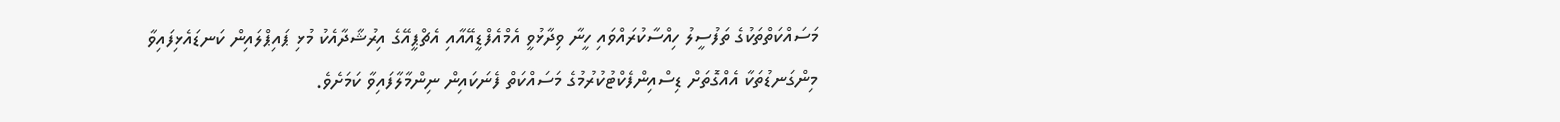މަސައްކަތްތަކުގެ ތަފުސީލު ހިއްސާކުރައްވައި ހީނާ ވިދާޅުވީ އެމްއެފްޑީއޭއާއި އެޗްޕީއޭގެ އިރުޝާދާއެކު މުޅި ޕައިޕްލައިން ކަނޑައެޅިފައިވާ މިންގަނޑުތަކާ އެއްގޮތަށް ޑިސްއިންފެކްޓުކުރުމުގެ މަސައްކަތް ފެނަކައިން ނިންމާލާފައިވާ ކަމަށެވެ.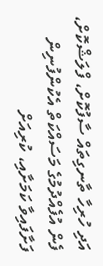އަދި ހުރިހާ ތާނގިތައް ސާފުކޮށް، ފްލަޝްކޮށް، ފެން އުފެއްދުމުގެ މަސައްކަތް އެކުންފުނިން ފަށާފައިވާ ކަމަށާއި، ކުރިއަށް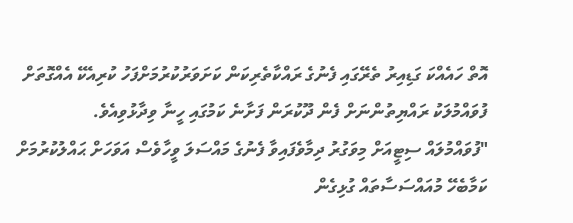އޮތް ހައެއްކަ ގަޑިއިރު ތެރޭގައި ފެނުގެ ރައްކާތެރިކަން ކަށަވަރުކުރުމަށްފަހު ކުރިއެކޭ އެއްގޮތަށް ފުވައްމުލަކު ރައްޔިތުންނަށް ފެން ދޫކުރަން ފަށާނެ ކަމުގައި ހީނާ ވިދާޅުވިއެވެ.
"ފުވައްމުލައް ސިޓީއަށް މިވަގުރު ދިމާވެފައިވާ ފެނުގެ މައްސަލަ ވީހާވެސް އަވަހަށް ޙައްލުކުރުމަށް ކަމާބެހޭ މުއައްސަސާތައް ގުޅިގެން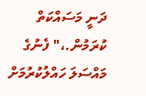ދަނީ މަސައްކަތް ކުރަމުން.،" ފެނުގެ މައްސަލަ ހައްލުކުރުމަށް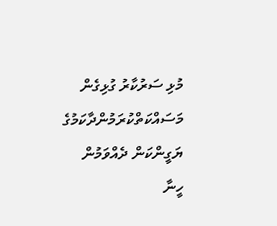މުޅި ސަރުކާރު ގުޅިގެން މަސައްކަތްކުރަމުންދާކަމުގެ ޔަގީންކަން ދެއްވަމުން ހީނާ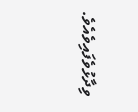ވިދާޅުވެފައިވެއެވެ.